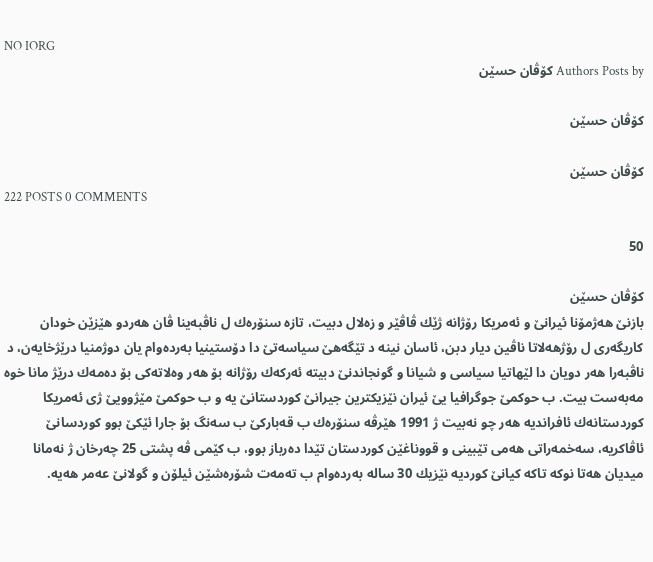NO IORG
Authors Posts by كۆڤان حسێن

كۆڤان حسێن

كۆڤان حسێن
222 POSTS 0 COMMENTS

50

كۆڤان حسێن
بازنێ هه‌ژمۆنا ئیرانێ و ئه‌مریكا رۆژانه‌ ژێك ڤاڤێر و زه‌لال دبیت، تازه‌ سنۆره‌ك ل ناڤبه‌ینا ڤان هه‌ردو هێزێن خودان كاریگه‌رى ل رۆژهه‌لاتا ناڤین دیار دبن، ئاسان نینه‌ د تێگه‌هێ سیاسه‌تێ دا دۆستینیا به‌رده‌وام یان دوژمنیا درێژخایه‌ن، د ناڤبه‌را هه‌ر دویان دا لێهاتیا سیاسى و شیانا و گونجاندنێ دبیته‌ ئه‌ركه‌ك رۆژانه‌ بۆ هه‌ر وه‌لاته‌كى بۆ ده‌مه‌ك درێژ مانا خوه‌ مه‌به‌ست بیت. ب حوكمێ جوگرافیا یێ ئیران نێزیكترین جیرانێ كوردستانێ یه‌ و ب حوكمێ مێژوویێ ژی ئه‌مریكا كوردستانه‌ك ئافراندیه‌ هه‌ر چو نه‌بیت ژ 1991 هێرڤه‌ سنۆره‌ك ب قه‌باركێ ب سه‌نگ بۆ جارا ئێكێ بوو كوردسانێ ئاڤاكریه‌، سه‌خمه‌راتى هه‌مى تێبینى و قووناغێن كوردستان تێدا ده‌رباز بوو، ب كێمى ڤه‌ پشتى 25 چه‌رخان ژ نه‌مانا میدیان هه‌تا نوكه‌ تاكه‌ كیانێ كوردیه‌ نێزیك 30 ساله‌ به‌رده‌وام ب ته‌مه‌ت شۆره‌شێن ئیلۆن و گولانێ عه‌مر هه‌یه‌.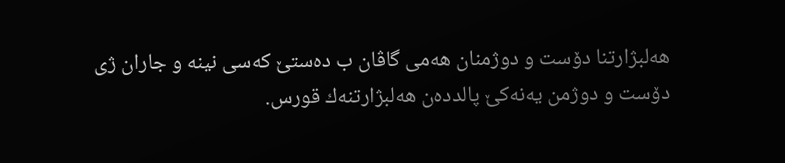هه‌لبژارتنا دۆست و دوژمنان هه‌مى گاڤان ب ده‌ستێ كه‌سى نینه‌ و جاران ژی دۆست و دوژمن یه‌نه‌كێ پالدده‌ن هه‌لبژارتنه‌ك قورس.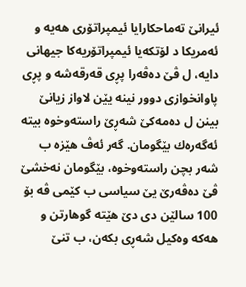ئیرانێ ته‌ماحكارایا ئیمپراتۆرى هه‌یه‌ و ئه‌مریكا د لۆتكه‌یا ئیمپراتۆریه‌كا جیهانى دایه‌، ل ڤێ ده‌ڤه‌را پڕى قه‌رقه‌شه‌ و پڕى پاوانخوازى دوور نینه‌ یێن لاواز زیانێ بینن ل ده‌مه‌كێ شه‌ڕێ راسته‌وخوه‌ بیته‌ ئه‌گه‌ره‌ك بێگومان. گه‌ر ئه‌ڤ هێزه‌ ب شه‌ر بچن راسته‌وخوه‌، بێگومان نه‌خشێ ڤێ ده‌ڤه‌رێ یێ سیاسى ب كێمى ڤه‌ بۆ 100 سالێن دى دێ هێته‌ گوهارتن و هه‌كه‌ وه‌كیل شه‌ڕى بكه‌ن، ب تنێ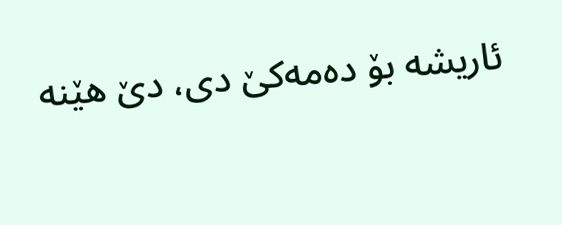ئاریشه‌ بۆ ده‌مه‌كێ دى، دێ هێنه‌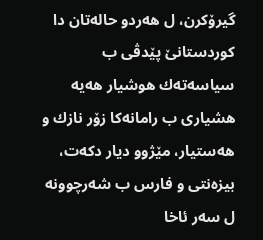گیرۆكرن، ل هه‌ردو حاله‌تان دا كوردستانێ پێدڤى ب سیاسه‌ته‌ك هوشیار هه‌یه‌ هشیارى ب رامانه‌كا زۆر نازك و هه‌ستیار، مێژوو دیار دكه‌ت، بیزه‌نتى و فارس ب شه‌رچوونه‌ ل سه‌ر ئاخا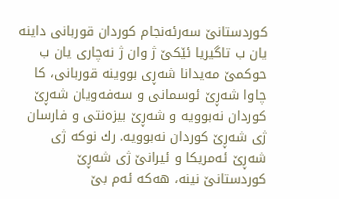كوردستانێ سه‌رئه‌نجام كوردان قوربانى داینه‌ یان ب تاگیریا ئێكێ ژ وان ژ نه‌چارى یان ب حوكمێ مه‌یدانا شه‌ڕى بووینه‌ قوربانى، كا چاوا شه‌ڕێ ئوسمانى و سه‌فه‌ویان شه‌ڕێ كوردان نه‌بوویه‌ و شه‌ڕێ بیزه‌نتى و فارسان ژی شه‌ڕێ كوردان نه‌بوویه‌. رك نوكه‌ ژى شه‌ڕێ ئه‌مریكا و ئیرانێ ژی شه‌ڕێ كوردستانێ نینه‌، هه‌كه‌ ئه‌م بێ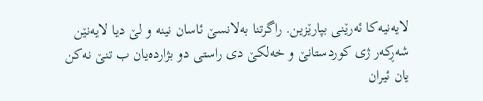لایه‌نیه‌كا ئه‌رێنى بپارێزین. راگرتنا به‌لانسێ ئاسان نینه‌ و لێ دیا لایه‌نێن شه‌ڕكه‌ر ژی كوردستانێ و خه‌لكێ دى راستى دو بژارده‌یان ب تنێ نه‌كن یان ئیران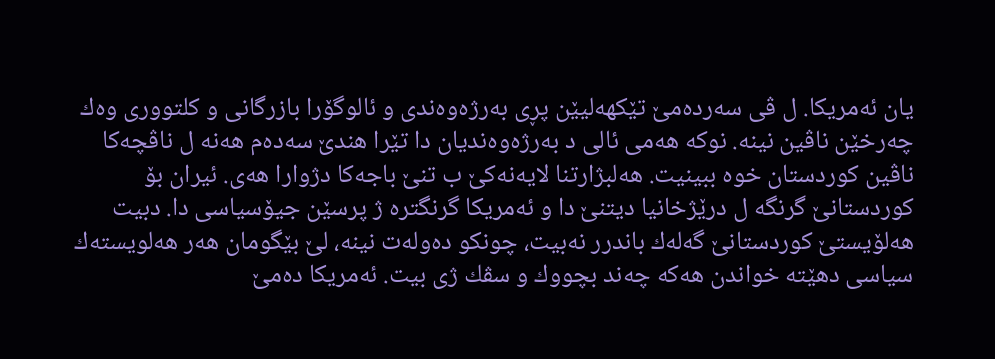یان ئه‌مریكا. ل ڤى سه‌رده‌مێ تێكهه‌لیێن پڕى به‌رژه‌وه‌ندى و ئالوگۆرا بازرگانى و كلتوورى وه‌ك چه‌رخێن ناڤین نینه‌. نوكه‌ هه‌مى ئالى د به‌رژه‌وه‌ندیان دا تێرا هندێ سه‌ده‌م هه‌نه‌ ل ناڤچه‌كا ناڤین كوردستان خوه‌ ببینیت. هه‌لبژارتنا لایه‌نه‌كێ ب تنێ باجه‌كا دژوارا هه‌ى. ئیران بۆ كوردستانێ گرنگه‌ ل درێژخانیا دیتنێ دا و ئه‌مریكا گرنگتره‌ ژ پرسێن جیۆسیاسى دا. دبیت هه‌لۆیستێ كوردستانێ گه‌له‌ك باندرر نه‌بیت، چونكو ده‌وله‌ت نینه‌، لێ بێگومان هه‌ر هه‌لویسته‌ك سیاسى دهێته‌ خواندن هه‌كه‌ چه‌ند بچووك و سڤك ژی بیت. ئه‌مریكا ده‌مێ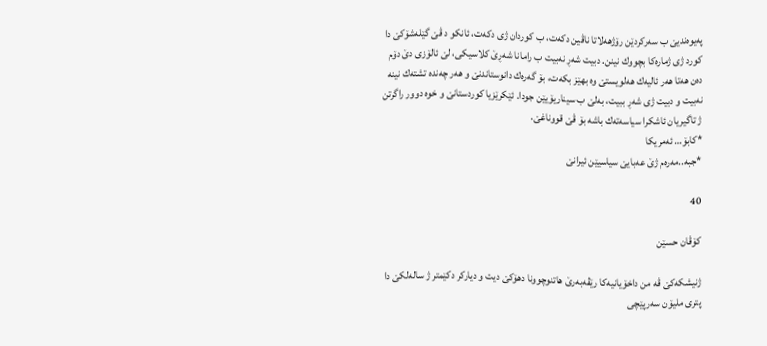په‌یوه‌ندیێ ب سه‌ركردێن رۆژهه‌لاتا ناڤین دكه‌ت، ب كوردان ژی دكه‌ت، ئانكو د ڤێ گێله‌شۆكێ دا كورد ژی ژماره‌كا بچووك نینن. دبیت شه‌ڕ نه‌بیت ب رامانا شه‌ڕێ كلاسیكى، لێ ئالۆزى دێ دۆم ده‌ن هه‌تا هه‌ر ئالیه‌ك هه‌لویستێ وه‌ بهێز بكه‌ت، بۆ گه‌ره‌ك دانوستاندنێ و هه‌ر چه‌نده‌ تشته‌ك نینه‌ نه‌بیت و دبیت ژی شه‌ڕ ببیت، به‌لێ ب سیناریۆیێن جودا. ئێكرێزیا كوردستانێ و خوه‌ دوور راگرتن ژ تاگیریان ئاشكرا سیاسه‌ته‌ك باشه‌ بۆ ڤێ قووناغێ.
*كابۆ… ئه‌مریكا
*جبه‌..مه‌ره‌م ژێ عه‌بایێ سیاسیێن ئیرانێ

40

كۆڤان حسێن

ژنیشكه‌كێ ڤه‌ من داخۆیانیه‌كا رێڤه‌به‌رێ هاتنوچوونا دهۆكێ دیت و دیاركر دكێمتر ژ ساله‌لكێ دا پترى ملیۆن سه‌رپێچی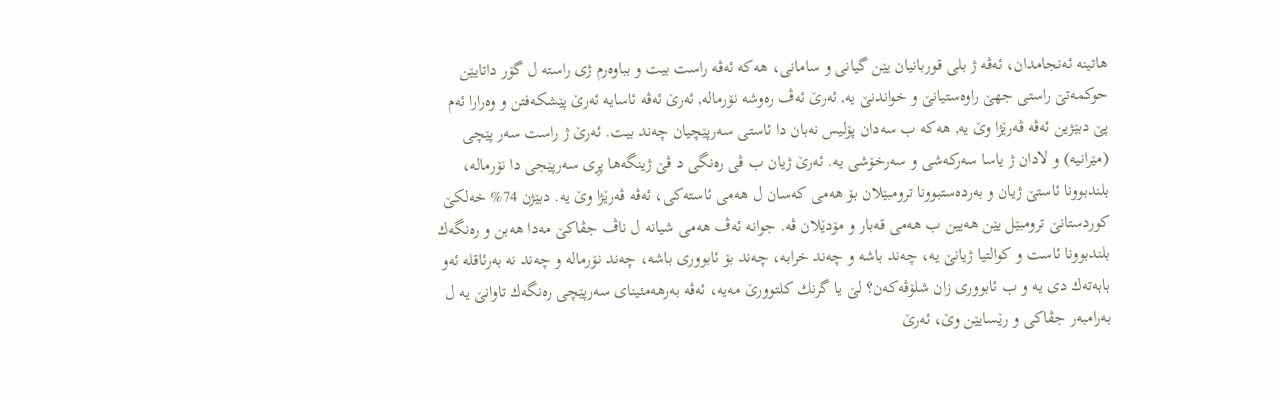هاتینه‌ ئه‌نجامدان، ئه‌ڤه‌ ژ بلى قوربانیان یێن گیانى و سامانى، هه‌كه‌ ئه‌ڤه‌ راست بیت و بباوه‌رم ژی راسته‌ ل گۆر داتایێن حوكمه‌تێ راستى جهێ راوه‌ستیانێ و خواندنێ یه‌, ئه‌رێ ئه‌ڤ ره‌وشه‌ نۆرماله‌, ئه‌رێ ئه‌ڤه‌ ئاسایه‌ ئه‌رێ پێشكه‌فتن و وه‌رارا ئه‌م پێ دبێژین ئه‌ڤه‌ ڤه‌رێژا وێ یه‌, هه‌كه‌ ب سه‌دان پۆلیس نه‌بان دا ئاستى سه‌رپێچیان چه‌ند بیت. ئه‌رێ ژ راست سه‌ر پێچى (مێرانیه‌) و لادان ژ یاسا سه‌ركه‌شى و سه‌رخۆشى یه‌. ئه‌رێ ژیان ب ڤى ره‌نگى د ڤێ ژینگه‌ها پڕى سه‌رپێجى دا نۆرماله‌، بلندبوونا ئاستێ ژیان و به‌رده‌ستبوونا ترومبێلان بۆ هه‌مى كه‌سان ل هه‌مى ئاسته‌كى، ئه‌ڤه‌ ڤه‌رێژا وێ یه‌. دبێژن 74% خه‌لكێ كوردستانێ ترومبێل یێن هه‌یین ب هه‌مى قه‌بار و مۆدێلان ڤه‌. جوانه‌ ئه‌ڤ هه‌مى شیانه‌ ل ناڤ جڤاكێ مه‌دا هه‌بن و ره‌نگه‌ك بلندبوونا ئاست و كوالتیا ژیانێ یه‌، چه‌ند باشه‌ و چه‌ند خرابه‌، چه‌ند بۆ ئابوورى باشه‌، چه‌ند نۆرماله‌ و چه‌ند نه‌ به‌رئاقله‌ ئه‌و بابه‌ته‌ك دى یه‌ و ب ئابوورى زان شلۆڤه‌كه‌ن؟ لێ یا گرنك كلتوورێ مه‌یه‌، ئه‌ڤه‌ به‌رهه‌مئیناى سه‌رپێچى ره‌نگه‌ك تاوانێ یه‌ ل به‌رامبه‌ر جڤاكى و رێسایێن وێ، ئه‌رێ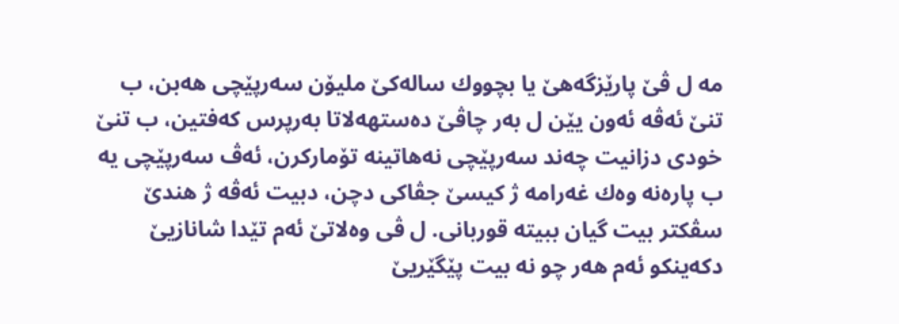مه‌ ل ڤێ پارێزگه‌هێ یا بچووك ساله‌كێ ملیۆن سه‌رپێچى هه‌بن، ب تنێ ئه‌ڤه‌ ئه‌ون یێن ل به‌ر چاڤێ ده‌ستهه‌لاتا به‌رپرس كه‌فتین، ب تنێ خودى دزانیت چه‌ند سه‌رپێچى نه‌هاتینه‌ تۆماركرن، ئه‌ڤ سه‌رپێچى یه‌ ب پاره‌نه‌ وه‌ك غه‌رامه‌ ژ كیسێ جڤاكى دچن، دبیت ئه‌ڤه‌ ژ هندێ سڤكتر بیت گیان ببیته‌ قوربانى. ل ڤى وه‌لاتێ ئه‌م تێدا شانازیێ دكه‌ینكو ئه‌م هه‌ر چو نه‌ بیت پێگێریێ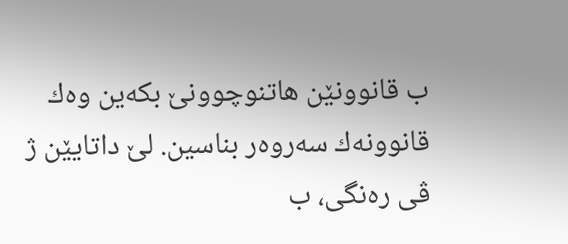ب قانوونێن هاتنوچوونێ بكه‌ین وه‌ك قانوونه‌ك سه‌روه‌ر بناسین. لێ داتایێن ژ ڤى ره‌نگى، ب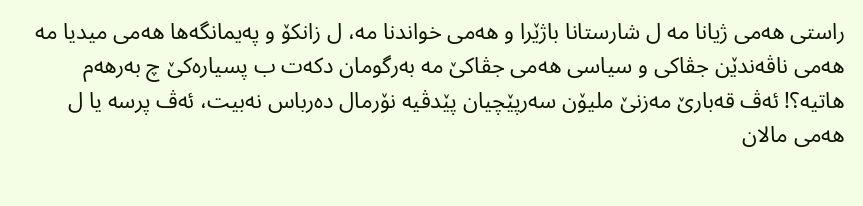راستى هه‌مى ژیانا مه‌ ل شارستانا باژێرا و هه‌مى خواندنا مه‌، ل زانكۆ و په‌یمانگه‌ها هه‌مى میدیا مه‌ هه‌مى ناڤه‌ندێن جڤاكى و سیاسى هه‌مى جڤاكێ مه‌ به‌رگومان دكه‌ت ب پسیاره‌كێ چ به‌رهه‌م هاتیه‌؟! ئه‌ڤ قه‌بارێ مه‌زنێ ملیۆن سه‌رپێچیان پێدڤیه‌ نۆرمال ده‌رباس نه‌بیت، ئه‌ڤ پرسه‌ یا ل هه‌مى مالان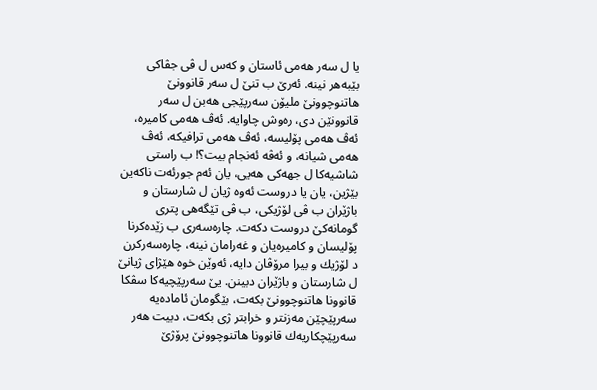یا ل سه‌ر هه‌مى ئاستان و كه‌س ل ڤى جڤاكى بێبه‌هر نینه‌. ئه‌رێ ب تنێ ل سه‌ر قانوونێ هاتنوچوونێ ملیۆن سه‌رپێجى هه‌بن ل سه‌ر قانوونێن دى، ره‌وش چاوایه‌. ئه‌ڤ هه‌مى كامیره‌، ئه‌ڤ هه‌مى پۆلیسه‌، ئه‌ڤ هه‌مى ترافیكه‌، ئه‌ڤ هه‌مى شیانه‌، و ئه‌ڤه‌ ئه‌نجام بیت؟! ب راستى شاشیه‌كا ل جهه‌كى هه‌یى، یان ئه‌م جورئه‌ت ناكه‌ین بێژین، یان یا دروست ئه‌وه‌ ژیان ل شارستان و باژێران ب ڤى لۆژیكى، ب ڤى تێگه‌هى پترى گومانه‌كێ دروست دكه‌ت. چاره‌سه‌رى ب زێده‌كرنا پۆلیسان و كامیره‌یان و غه‌رامان نینه‌، چاره‌سه‌ركرن د لۆژیك و بیرا مرۆڤان دایه‌، ئه‌وێن خوه‌ هێژاى ژیانێ ل شارستان و باژێران دبینن. یێ سه‌رپێچیه‌كا سڤكا قانوونا هاتنوچوونێ بكه‌ت، بێگومان ئاماده‌یه‌ سه‌رپێچێن مه‌زنتر و خرابتر ژی بكه‌ت، دبیت هه‌ر سه‌رپێچكاریه‌ك قانوونا هاتنوچوونێ پرۆژێ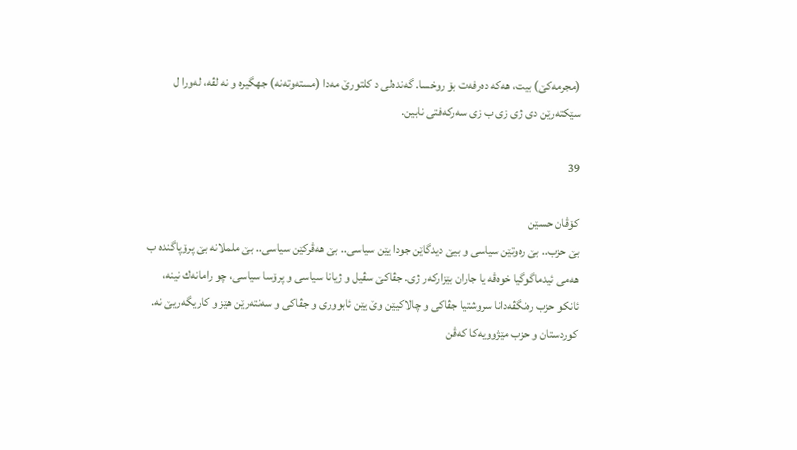(مجرمه‌كێ) بیت، هه‌كه‌ ده‌رفه‌ت بۆ روخسا. گه‌نده‌لى د كلتورێ مه‌دا (مسته‌وته‌نه‌) جهگیره‌ و نه‌ لڤه‌، له‌ورا ل سێكته‌رێن دى ژی زى ب زى سه‌ركه‌فتى نابین.

39

كۆڤان حسێن
بێ حزب.. بێ ره‌وتێن سیاسى و بیێ دیدگاێن جودا یێن سیاسى.. بێ هه‌ڤركێن سیاسى.. بێ ململانه‌ بێ پرۆپاگنده‌ ب هه‌مى ئیدماگوگیا خوه‌ڤه‌ یا جاران بێزاركه‌ر ژی. جڤاكێ سڤیل و ژیانا سیاسى و پرۆسا سیاسى، چو رامانه‌ك نینه‌، ئانكو حزب ره‌نگڤه‌دانا سروشتیا جڤاكى و چالاكیێن وێ یێن ئابوورى و جڤاكى و سه‌نته‌رێن هێز و كاریگه‌ریێ نه‌. كوردستان و حزب مێژوویه‌كا كه‌ڤن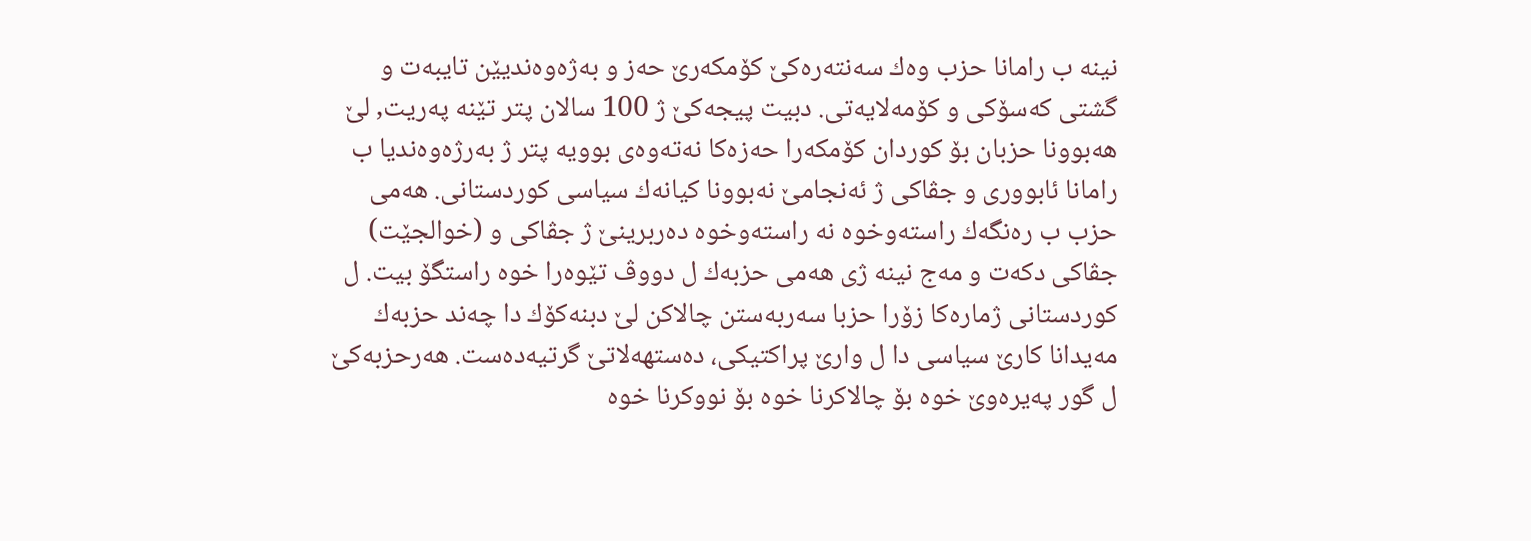نینه‌ ب رامانا حزب وه‌ك سه‌نته‌ره‌كێ كۆمكه‌رێ حه‌ز و به‌ژه‌وه‌ندیێن تایبه‌ت و گشتى كه‌سۆكى و كۆمه‌لایه‌تى. دبیت پیجه‌كێ ژ 100 سالان پتر تێنه‌ په‌ریت, لێ هه‌بوونا حزبان بۆ كوردان كۆمكه‌را حه‌زه‌كا نه‌ته‌وه‌ی بوویه‌ پتر ژ به‌رژه‌وه‌ندیا ب رامانا ئابوورى و جڤاكى ژ ئه‌نجامێ نه‌بوونا كیانه‌ك سیاسى كوردستانى. هه‌مى حزب ب ره‌نگه‌ك راسته‌وخوه‌ نه‌ راسته‌وخوه‌ ده‌ربرینێ ژ جڤاكى و (خوالجێت) جڤاكى دكه‌ت و مه‌ج نینه‌ ژی هه‌مى حزبه‌ك ل دووڤ تێوه‌را خوه‌ راستگۆ بیت. ل كوردستانى ژماره‌كا زۆرا حزبا سه‌ربه‌ستن چالاكن لێ دبنه‌كۆك دا چه‌ند حزبه‌ك مه‌یدانا كارێ سیاسى دا ل وارێ پراكتیكى، ده‌ستهه‌لاتێ گرتیه‌ده‌ست. هه‌رحزبه‌كێ ل گور په‌یره‌وێ خوه‌ بۆ چالاكرنا خوه‌ بۆ نووكرنا خوه‌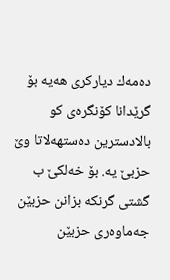ده‌مه‌ك دیاركرى هه‌یه‌ بۆ گرێدانا كۆنگره‌ى كو بالادسترین ده‌ستهه‌لاتا وێ حزبێ یه‌. بۆ خه‌لكێ ب گشتى گرنكه‌ بزانن حزبێن جه‌ماوه‌رى حزبێن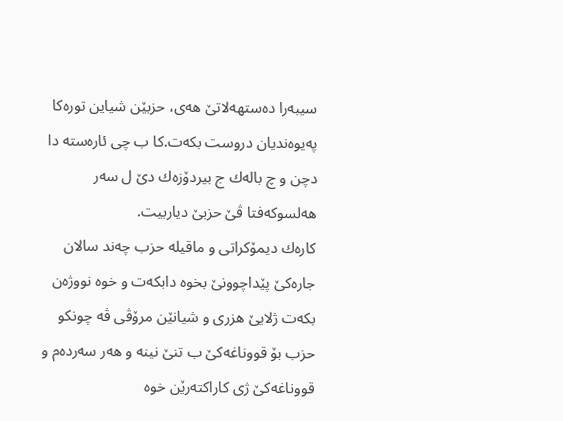سیبه‌را ده‌ستهه‌لاتێ هه‌ى، حزبێن شیاین توره‌كا په‌یوه‌ندیان دروست بكه‌ت.كا ب چى ئاره‌سته‌ دا دچن و چ باله‌ك ج بیردۆزه‌ك دێ ل سه‌ر هه‌لسوكه‌فتا ڤێ حزبێ دیاربیت.
كاره‌ك دیمۆكراتى و ماقیله‌ حزب چه‌ند سالان جاره‌كێ پێداچوونێ بخوه‌ دابكه‌ت و خوه‌ نووژه‌ن بكه‌ت ژلایێ هزرى و شیانێن مرۆڤى ڤه‌ چونكو حزب بۆ قووناغه‌كێ ب تنێ نینه‌ و هه‌ر سه‌رده‌م و قووناغه‌كێ ژی كاراكته‌رێن خوه‌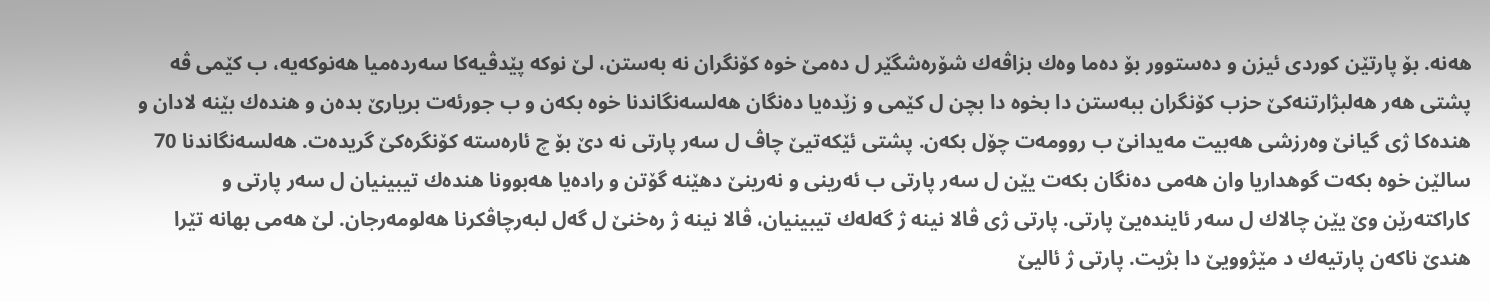هه‌نه‌. بۆ پارتێن كوردى ئیزن و ده‌ستوور بۆ ده‌ما وه‌ك بزاڤه‌ك شۆره‌شگێر ل ده‌مێ خوه‌ كۆنگران نه‌ به‌ستن، لێ نوكه‌ پێدڤیه‌كا سه‌رده‌میا هه‌نوكه‌یه‌، ب كێمى ڤه‌ پشتى هه‌ر هه‌لبژارتنه‌كێ حزب كۆنگران ببه‌ستن دا بخوه‌ دا بچن ل كێمى و زێده‌یا ده‌نگان هه‌لسه‌نگاندنا خوه‌ بكه‌ن و ب جورئه‌ت بریارێ بده‌ن و هنده‌ك بێنه‌ لادان و هنده‌كا ژی گیانێ وه‌رزشى هه‌بیت مه‌یدانێ ب روومه‌ت چۆل بكه‌ن. پشتى ئێكه‌تیێ چاڤ ل سه‌ر پارتى نه‌ دێ بۆ چ ئاره‌سته‌ كۆنگره‌كێ گریده‌ت. هه‌لسه‌نگاندنا 70 سالێن خوه‌ بكه‌ت گوهداریا وان هه‌مى ده‌نگان بكه‌ت یێن ل سه‌ر پارتى ب ئه‌رینى و نه‌رینێ دهێنه‌ گۆتن و راده‌یا هه‌بوونا هنده‌ك تیبینیان ل سه‌ر پارتى و كاراكته‌رێن وێ یێن چالاك ل سه‌ر ئاینده‌یێ پارتى. پارتى ژی ڤالا نینه‌ ژ گه‌له‌ك تیبینیان، ڤالا نینه‌ ژ ره‌خنێ ل گه‌ل لبه‌رچاڤكرنا هه‌لومه‌رجان. لێ هه‌مى بهانه‌ تێرا هندێ ناكه‌ن پارتیه‌ك د مێژوویێ دا بژیت. پارتى ژ ئالیێ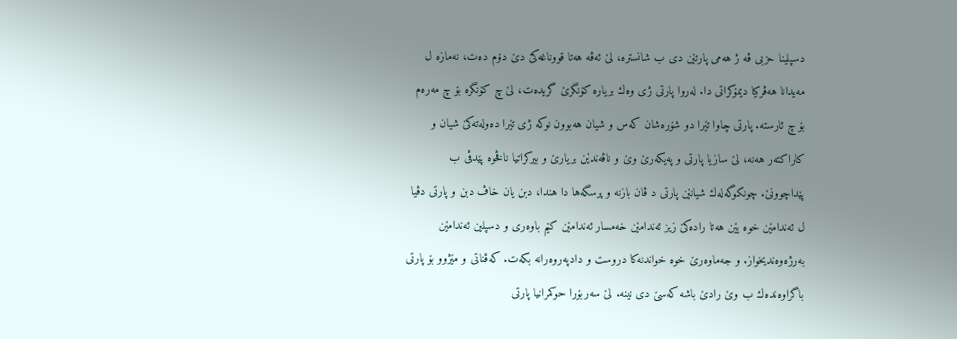دسپلینا حزبى ڤه‌ ژ هه‌مى پارتێن دى ب شانستره‌، لێ ئه‌ڤه‌ هه‌تا قووناغه‌كێ دێ دۆم ده‌ت، نه‌مازه‌ ل مه‌یدانا هه‌ڤركیا دیمۆكراتى دا. له‌روا پارتى ژی وه‌ك بریاره‌ كۆنگرێ گریده‌ت، لێ چ كۆنگره‌ بۆ چ مه‌ره‌م بۆ چ ئارسته‌. پارتى چاوا تێرا دو شۆره‌شان كه‌س و شیان هه‌بوون نوكه‌ ژى تێرا ده‌وله‌ته‌كێ شیان و كاراكته‌ر هه‌نه‌، لێ سازیا پارتى و په‌یكه‌رێ وێ و ناڤه‌ندێن بریارێ و بیركراتیا ناڤخوه‌ پێدڤى ب پێداچوونێ. چونكوگه‌له‌ك شیانێن پارتى د ڤان بازنه‌ و پرسگه‌ها دا هندا، دبن یان خاڤ دبن و پارتى دڤیا ل ئه‌ندامێن خوه‌ یێن هه‌تا راده‌كێ زیز ئه‌ندامێن خه‌مسار ئه‌ندامێن كێم باوه‌رى و دسپلین ئه‌ندامێن به‌رژه‌وه‌ندیخواز. و جه‌ماوه‌رێ خوه‌ خواندنه‌كا دروست و دادپه‌روه‌رانه‌ بكه‌ت. كه‌ڤناتى و مێژوو بۆ پارتى باگراوه‌نده‌ك ب وێ رادێ باشه‌ كه‌سێ دى نینه‌. لێ سه‌ربۆرا حوكمرانیا پارتى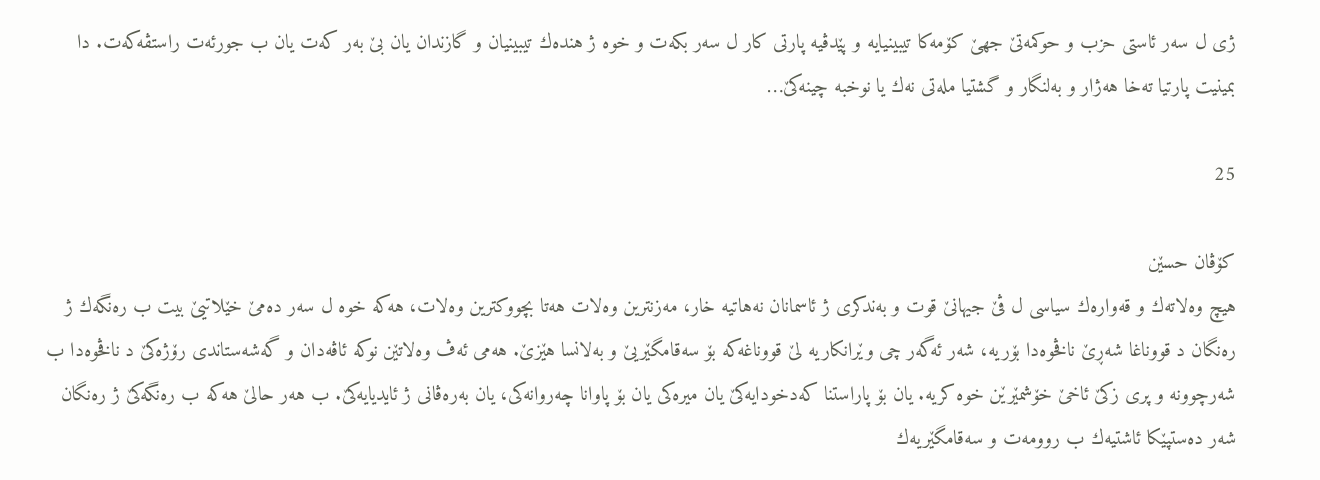ژی ل سه‌ر ئاستى حزب و حوكمه‌تێ جهێ كۆمه‌كا تیبینیایه‌ و پێدڤیه‌ پارتى كار ل سه‌ر بكه‌ت و خوه‌ ژ هنده‌ك تیبینیان و گازندان یان بێ به‌ر كه‌ت یان ب جورئه‌ت راستڤه‌كه‌ت. دا بمینیت پارتیا ته‌خا هه‌ژار و به‌لنگار و گشتیا مله‌تى نه‌ك یا نوخبه‌ چینه‌كێ…

25

كۆڤان حسێن
هیچ وه‌لاته‌ك و قه‌واره‌ك سیاسى ل ڤێ جیهانێ قوت و به‌ندكرى ژ ئاسمانان نه‌هاتیه‌ خار، مه‌زنترین وه‌لات هه‌تا بچووكترین وه‌لات، هه‌كه‌ خوه‌ ل سه‌ر ده‌مێ خێلاتیێ بیت ب ره‌نگه‌ك ژ ره‌نگان د قووناغا شه‌ڕێ ناڤخوه‌دا بۆریه‌، شه‌ر ئه‌گه‌ر چى وێرانكاریه‌ لێ قووناغه‌كه‌ بۆ سه‌قامگێریێ و به‌لانسا هێزێ. هه‌مى ئه‌ڤ وه‌لاتێن نوكه‌ ئاڤه‌دان و گه‌شه‌ستاندى رۆژه‌كێ د ناڤخوه‌دا ب شه‌رچوونه‌ و پرى زكێ ئاخێ خۆشمێرێن خوه‌ كریه‌. یان بۆ پاراستنا كه‌دخودایه‌كێ یان میره‌كى یان بۆ پاوانا چه‌روانه‌كى، یان به‌ره‌ڤانى ژ ئایدیایه‌كێ. ب هه‌ر حالێ هه‌كه‌ ب ره‌نگه‌كێ ژ ره‌نگان شه‌ر ده‌ستپێكا ئاشتیه‌ك ب روومه‌ت و سه‌قامگێریه‌ك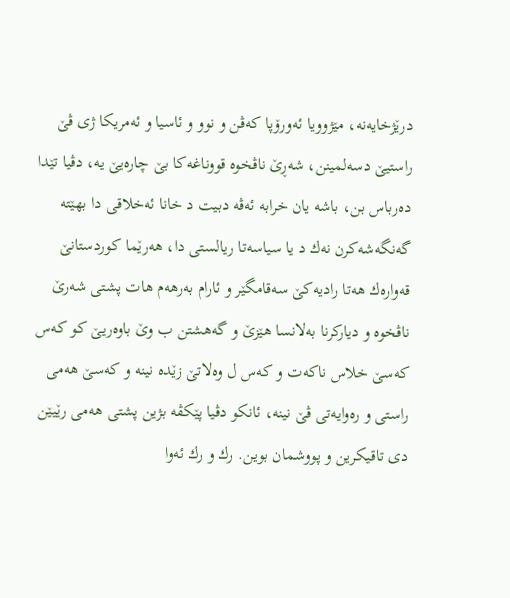درێژخایه‌نه‌، مێژوویا ئه‌ورۆپا كه‌ڤن و نوو و ئاسیا و ئه‌مریكا ژی ڤێ راستیێ دسه‌لمینن، شه‌ڕێ ناڤخوه‌ قووناغه‌كا بێ چاره‌یێ یه‌، دڤیا تێدا ده‌رباس بن، باشه‌ یان خرابه‌ ئه‌ڤه‌ دبیت د خانا ئه‌خلاقى دا بهێته‌ گه‌نگه‌شه‌كرن نه‌ك د یا سیاسه‌تا ریالستى دا، هه‌رێما كوردستانێ قه‌واره‌ك هه‌تا رادیه‌كێ سه‌قامگێر و ئارام به‌رهه‌م هات پشتى شه‌رێ ناڤخوه‌ و دیاركرنا به‌لانسا هێزێ و گه‌هشتن ب وێ باوه‌ریێ كو كه‌س كه‌سێ خلاس ناكه‌ت و كه‌س ل وه‌لاتێ زێده‌ نینه‌ و كه‌سێ هه‌مى راستى و ره‌وایه‌تى ڤێ نینه‌، ئانكو دڤیا پێكڤه‌ بژین پشتى هه‌مى رێیێن دى تاقیكرین و پووشمان بوین. رك و رك ئه‌وا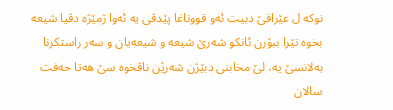نوكه‌ ل عێراقێ دبیت ئه‌و قووناغا پێدڤى یه‌ ئه‌وا ژمێژه‌ دڤیا شیعه‌ بخوه‌ تێرا ببۆرن ئانكو شه‌رێ شیعه‌ و شیعه‌یان و سه‌ر راستكرنا به‌لانسێ یه‌، لێ مخابنى دبێژن شه‌رێن ناڤخوه‌ سێ هه‌تا حه‌فت سالان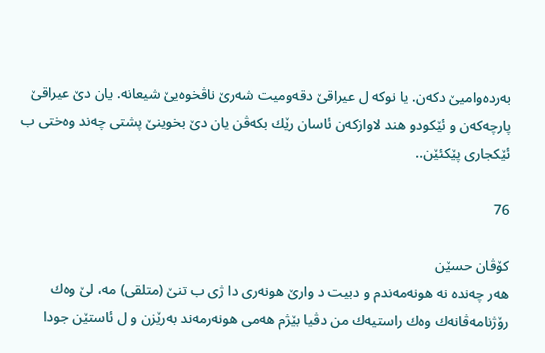به‌رده‌وامیێ دكه‌ن. یا نوكه‌ ل عیراقێ دقه‌ومیت شه‌رێ ناڤخوه‌یێ شیعانه‌. یان دێ عیراقێ پارچه‌كه‌ن و ئێكودو هند لاوازكه‌ن ئاسان رێك بكه‌ڤن یان دێ بخوینێ پشتى چه‌ند وه‌ختى ب ئێكجارى پێكئێن..

76

كۆڤان حسێن
هه‌ر چه‌نده‌ نه‌ هونه‌مه‌ندم و دبیت د وارێ هونه‌رى دا ژی ب تنێ (متلقى) مه‌، لێ وه‌ك رۆژنامه‌ڤانه‌ك وه‌ك راستیه‌ك من دڤیا بێژم هه‌مى هونه‌رمه‌ند به‌رێزن و ل ئاستێن جودا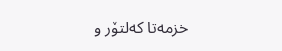خزمه‌تا كه‌لتۆر و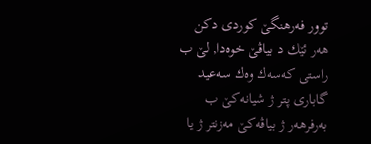توور فه‌رهنگێ كوردى دكن هه‌ر ئێك د بیاڤێ خوه‌دا, لێ ب راستى كه‌سه‌ك وه‌ك سه‌عید گابارى پتر ژ شیانه‌كێ ب به‌رفرهه‌ر ژ بیاڤه‌كێ مه‌زنتر ژ یا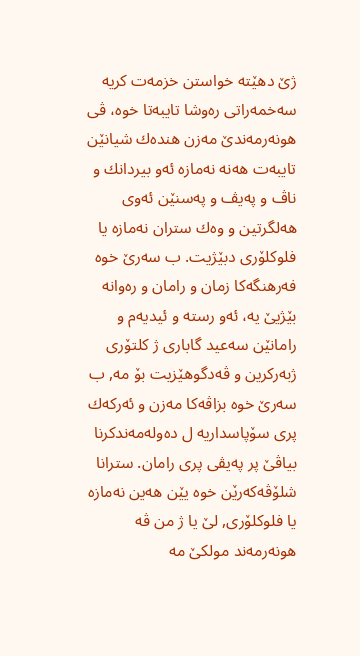ژێ دهێته‌ خواستن خزمه‌ت كریه‌ سه‌خمه‌راتى ره‌وشا تایبه‌تا خوه‌، ڤى هونه‌رمه‌ندێ مه‌زن هنده‌ك شیانێن تایبه‌ت هه‌نه‌ نه‌مازه‌ ئه‌و بیردانك و ناڤ و په‌یڤ و په‌سنێن ئه‌وى هه‌لگرتین و وه‌ك ستران نه‌مازه‌ یا فلوكلۆرى دبێژیت. ب سه‌رێ خوه‌ فه‌رهنگه‌كا زمان و رامان و ره‌وانه‌ بێژیێ یه‌، ئه‌و رسته‌ و ئیدیه‌م و رامانێن سه‌عید گابارى ژ كلتۆرى ژبه‌ركرین و ڤه‌دگوهێزیت بۆ مه‌, ب سه‌رێ خوه‌ بزاڤه‌كا مه‌زن و ئه‌ركه‌ك پرى سۆپاسداریه‌ ل ده‌وله‌مه‌ندكرنا بیاڤێ پر په‌یڤى پرى رامان. سترانا شلۆڤه‌كه‌رێن خوه‌ یێن هه‌ین نه‌مازه‌ یا فلوكلۆرى, لێ یا ژ من ڤه‌ هونه‌رمه‌ند مولكێ مه‌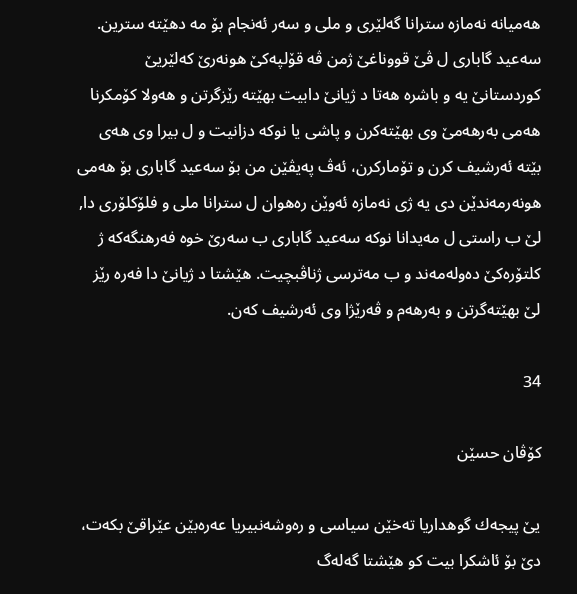هه‌میانه‌ نه‌مازه‌ سترانا گه‌لێرى و ملى و سه‌ر ئه‌نجام بۆ مه‌ دهێته‌ سترین. سه‌عید گابارى ل ڤێ قووناغێ ژمن ڤه‌ قۆلپه‌كێ هونه‌رێ كه‌لێریێ كوردستانێ یه‌ و باشره‌ هه‌تا د ژیانێ دابیت بهێته‌ رێزگرتن و هه‌ولا كۆمكرنا هه‌مى به‌رهه‌مێ وى بهێته‌كرن و پاشى یا نوكه‌ دزانیت و ل بیرا وى هه‌ى بێته‌ ئه‌رشیف كرن و تۆماركرن، ئه‌ڤ په‌یڤێن من بۆ سه‌عید گابارى بۆ هه‌مى هونه‌رمه‌ندێن دى یه‌ ژی نه‌مازه‌ ئه‌وێن ره‌هوان ل سترانا ملى و فلۆكلۆرى دا, لێ ب راستى ل مه‌یدانا نوكه‌ سه‌عید گابارى ب سه‌رێ خوه‌ فه‌رهنگه‌كه‌ ژ كلتۆره‌كێ ده‌وله‌مه‌ند و ب مه‌ترسى ژناڤبچیت. هێشتا د ژیانێ دا فه‌ره‌ رێز لێ بهێته‌گرتن و به‌رهه‌م و ڤه‌رێژا وى ئه‌رشیف كه‌ن.

34

كۆڤان حسێن

یێ پیجه‌ك گوهداریا ته‌خێن سیاسى و ره‌وشه‌نبیریا عه‌ره‌بێن عێراقێ بكه‌ت، دێ بۆ ئاشكرا بیت كو هێشتا گه‌له‌گ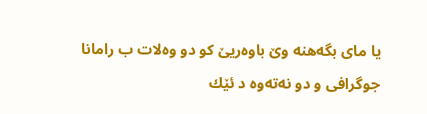یا ماى بگه‌هنه‌ وێ باوه‌ریێ كو دو وه‌لات ب رامانا جوگرافى و دو نه‌ته‌وه‌ د ئێك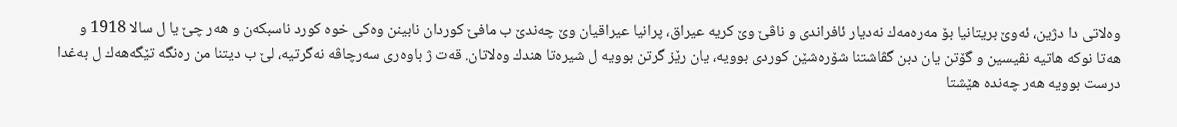وه‌لاتى دا دژین، ئه‌وێ بریتانیا بۆ مه‌ره‌مه‌ك نه‌دیار ئافراندى و ناڤێ وێ كریه‌ عیراق، پرانیا عیراقیان وێ چه‌ندێ ب مافێ كوردان نابینن وه‌كى خوه‌ كورد ناسبكه‌ن و هه‌ر چێ یا ل سالا 1918 و هه‌تا نوكه‌ هاتیه‌ نڤیسین و گۆتن یان دبن گڤاشتنا شۆره‌شێن كوردى بوویه‌، یان رێز گرتن بوویه‌ ل شیره‌تا هندك وه‌لاتان. قه‌ت ژ باوه‌رى سه‌رچاڤه‌ نه‌گرتیه‌، لێ ب دیتنا من ره‌نگه‌ تێگه‌هه‌ك ل به‌غدا درست بوویه‌ هه‌ر چه‌نده‌ هێشتا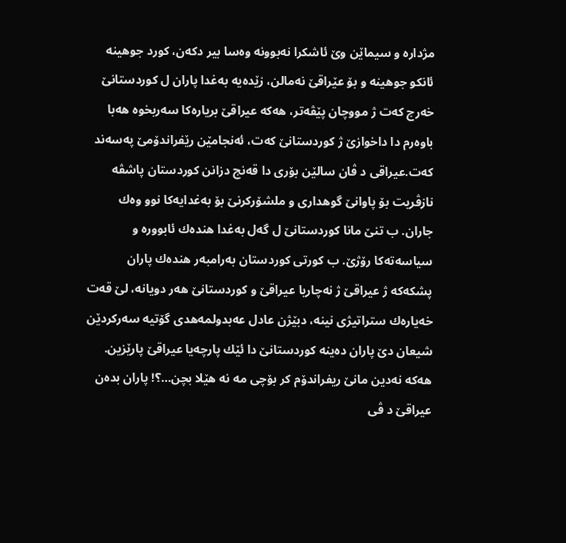مژداره‌ و سیماێن وێ ئاشكرا نه‌بوونه‌ وه‌سا بیر دكه‌ن، كورد جوهینه‌ ئانكو جوهینه‌ و بۆ عێراقێ نه‌مالن، زێده‌یه‌ به‌غدا پاران ل كوردستانێ خه‌رج كه‌ت ژ مووچان پێڤه‌تر، هه‌كه‌ عیراقێ بریاره‌كا سه‌ربخوه‌ هه‌با باوه‌رم دا داخوازێ ژ كوردستانێ كه‌ت، ئه‌نجامێن رێفراندۆمێ په‌سه‌ند كه‌ت.عیراقى د ڤان سالێن بۆرى دا قه‌نج دزانن كوردستان پاشڤه‌ نازڤریت بۆ پاوانێ گوهدارى و ملشۆركرنێ بۆ به‌غدایه‌كا نوو وه‌ك جاران. ب تنێ مانا كوردستانێ ل گه‌ل به‌غدا هنده‌ك ئابووره‌ و سیاسه‌ته‌كا رۆژێ. ب كورتى كوردستان به‌رامبه‌ر هنده‌ك پاران پشكه‌كه‌ ژ عیراقێ ژ نه‌چاریا عیراقێ و كوردستانێ هه‌ر دویانه‌، لێ قه‌ت خه‌یاره‌ك ستراتیژى نینه‌، دبێژن عادل عه‌بدولمه‌هدى گۆتیه‌ سه‌ركردێن شیعان دێ پاران ده‌ینه‌ كوردستانێ دا ئێك پارچه‌یا عیراقێ پارێزین. هه‌كه‌ نه‌دین مانێ ریفراندۆم كر بۆچى مه‌ نه‌ هێلا بچن…؟! پاران بده‌ن عیراقێ د ڤى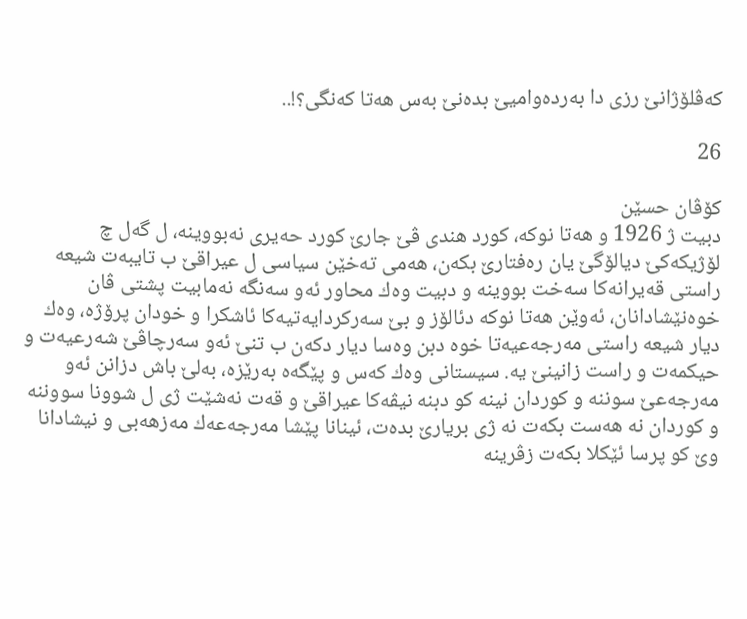كه‌ڤلۆژانێ رزى دا به‌رده‌وامیێ بده‌نێ به‌س هه‌تا كه‌نگى؟!..

26

كۆڤان حسێن
دبیت ژ 1926 و هه‌تا نوكه‌، كورد هندى ڤێ جارێ كورد حه‌یرى نه‌بووینه‌، ل گه‌ل چ لۆژیكه‌كێ دیالۆگێ یان ره‌فتارێ بكه‌ن، هه‌مى ته‌خێن سیاسى ل عیراقێ ب تایبه‌ت شیعه‌ راستى قه‌یرانه‌كا سه‌خت بووینه‌ و دبیت وه‌ك محاور ئه‌و سه‌نگه‌ نه‌مابیت پشتى ڤان خوه‌نێشادانان، ئه‌وێن هه‌تا نوكه‌ دئالۆز و بێ سه‌ركردایه‌تیه‌كا ئاشكرا و خودان پرۆژه‌، وه‌ك دیار شیعه‌ راستى مه‌رجه‌عیه‌تا خوه‌ دبن وه‌سا دیار دكه‌ن ب تنێ ئه‌و سه‌رچاڤێ شه‌رعیه‌ت و حیكمه‌ت و راست زانینێ یه‌. سیستانى وه‌ك كه‌س و پێگه‌ه به‌رێزه‌، به‌لێ باش دزانن ئه‌و مه‌رجه‌عێ سوننه‌ و كوردان نینه‌ كو دبنه‌ نیڤه‌كا عیراقێ و قه‌ت نه‌شێت ژی ل شوونا سووننه‌ و كوردان نه‌ هه‌ست بكه‌ت نه‌ ژی بریارێ بده‌ت، ئینانا پێشا مه‌رجه‌عه‌ك مه‌زهه‌بى و نیشادانا وێ كو پرسا ئێكلا بكه‌ت زڤرینه‌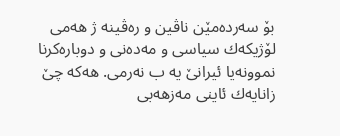بۆ سه‌رده‌مێن ناڤین و ره‌ڤینه‌ ژ هه‌مى لۆژیكه‌ك سیاسى و مه‌ده‌نى و دوباره‌كرنا نموونه‌یا ئیرانێ یه‌ ب نه‌رمى. هه‌كه‌ چێ زانایه‌ك ئاینى مه‌زهه‌بى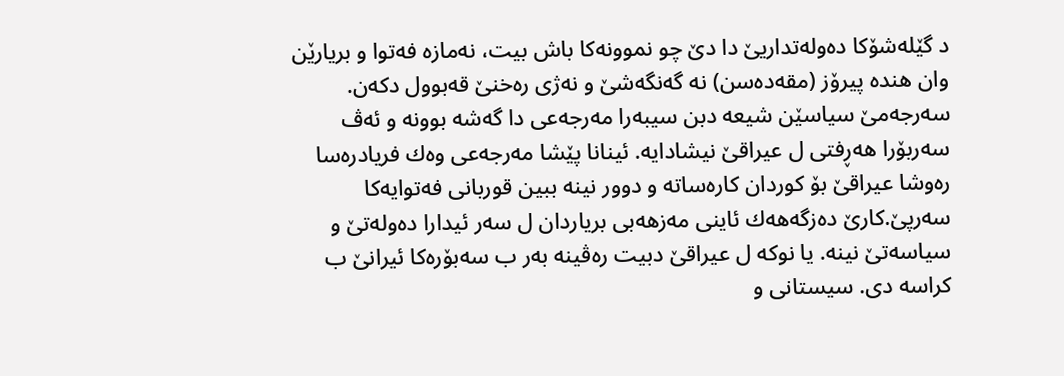د گێله‌شۆكا ده‌وله‌تداریێ دا دێ چو نموونه‌كا باش بیت، نه‌مازه‌ فه‌توا و بریارێن وان هنده‌ پیرۆز (مقه‌ده‌سن) نه‌ گه‌نگه‌شێ و نه‌ژى ره‌خنێ قه‌بوول دكه‌ن. سه‌رجه‌مێ سیاسێن شیعه‌ دبن سیبه‌را مه‌رجه‌عى دا گه‌شه‌ بوونه‌ و ئه‌ڤ سه‌ربۆرا هه‌ڕفتى ل عیراقێ نیشادایه‌. ئینانا پێشا مه‌رجه‌عى وه‌ك فریادره‌سا ره‌وشا عیراقێ بۆ كوردان كاره‌ساته‌ و دوور نینه‌ ببین قوربانى فه‌توایه‌كا سه‌رپێ.كارێ ده‌زگه‌هه‌ك ئاینى مه‌زهه‌بى بریاردان ل سه‌ر ئیدارا ده‌وله‌تێ و سیاسه‌تێ نینه‌. یا نوكه‌ ل عیراقێ دبیت ره‌ڤینه‌ به‌ر ب سه‌بۆره‌كا ئیرانێ ب كراسه‌ دى. سیستانى و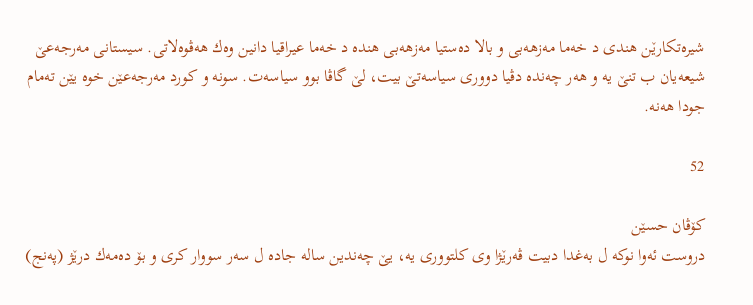شیره‌تكارێن هندى د خه‌ما مه‌زهه‌بى و بالا ده‌ستیا مه‌زهه‌بى هنده‌ د خه‌ما عیراقیا دانین وه‌ك هه‌ڤوه‌لاتى. سیستانى مه‌رجه‌عێ شیعه‌یان ب تنێ یه‌ و هه‌ر چه‌نده‌ دڤیا دوورى سیاسه‌تێ بیت، لێ گاڤا بوو سیاسه‌ت. سونه‌ و كورد مه‌رجه‌عێن خوه‌ یێن ته‌مام جودا هه‌نه‌.

52

كۆڤان حسێن
دروست ئه‌وا نوكه‌ ل به‌غدا دبیت ڤه‌رێژا وى كلتووری یه‌، یێ چه‌ندین ساله‌ جاده‌ ل سه‌ر سووار كرى و بۆ ده‌مه‌ك درێژ (په‌نج)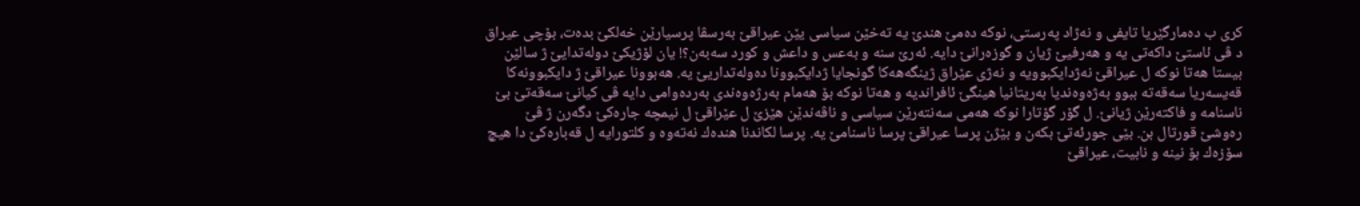كرى ب ده‌مارگێریا تایفى و نه‌ژاد په‌رستى، نوكه‌ ده‌مێ هندێ یه‌ ته‌خێن سیاسی یێن عیراقێ به‌رسڤا پرسیارێن خه‌لكێ بده‌ت، بۆچى عیراق د ڤى ئاستێ داكه‌تى یه‌ و هه‌رفیێ ژیان و گوزه‌رانێ دایه‌. ئه‌رێ سنه‌ و به‌عس و داعش و كورد سه‌به‌ن؟! یان لۆژیكێ دوله‌تدایێ ژ سالێن بیستا هه‌تا نوكه‌ ل عیراقێ نه‌ژدایكبوویه‌ و نه‌ژى عێراق ژینگه‌هه‌كا گونجایا ژدایكبوونا ده‌وله‌تداریێ یه‌. هه‌بوونا عیراقێ ژ دایكبوونه‌كا قه‌یسه‌ریا سه‌قه‌ته‌ ببوو به‌ژه‌وه‌ندیا به‌ریتانیا هینگێ ئافراندیه‌ و هه‌تا نوكه‌ بۆ هه‌مام به‌رژه‌وه‌ندى به‌رده‌وامى دایه‌ ڤى كیانێ سه‌قه‌تێ بێ ناسنامه‌ و فاكته‌رێن ژیانێ. ل گۆر گۆتارا نوكه‌ هه‌مى سه‌نته‌رێن سیاسى و ناڤه‌ندێن هێزێ ل عێراقێ ل نیمچه‌ جاره‌كێ دگه‌رن ژ ڤێ ره‌وشێ قورتال بن. بێى جورئه‌تێ بكه‌ن و بێژن پرسا عیراقێ پرسا ناسنامێ یه‌. پرسا لكاندنا هنده‌ك نه‌ته‌وه‌ و كلتورایه‌ ل قه‌باره‌كێ دا هیچ سۆزه‌ك بۆ نینه‌ و نابیت، عیراقێ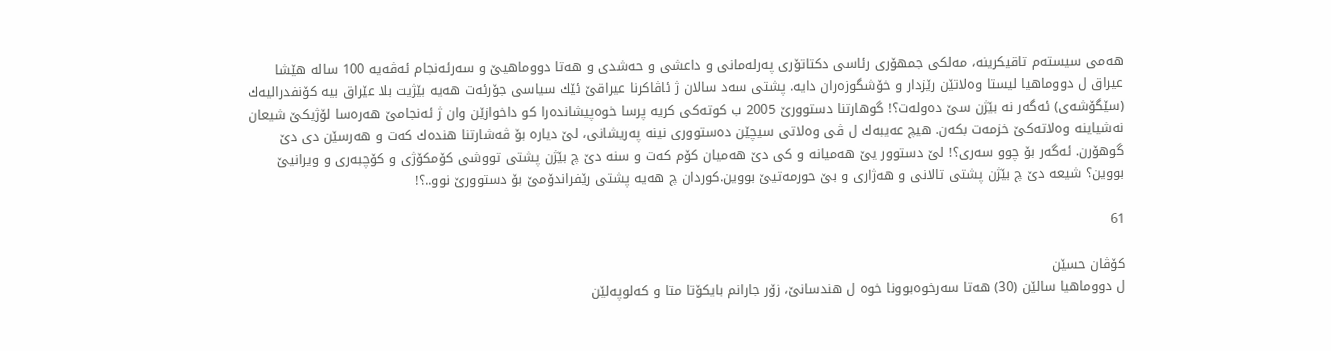هه‌مى سیسته‌م تاقیكرینه‌، مه‌لكى جمهۆرى رئاسى دكتاتۆرى په‌رله‌مانى و داعشى و حه‌شدى و هه‌تا دووماهیێ و سه‌رئه‌نجام ئه‌ڤه‌یه‌ 100 ساله‌ هێشا عیراق ل دووماهیا لیستا وه‌لاتێن رێزدار و خۆشگوزه‌ران دایه‌. پشتى سه‌د سالان ژ ئاڤاكرنا عیراقێ ئێك سیاسى جۆرئه‌ت هه‌یه‌ بێژیت بلا عێراق بیه‌ كۆنفدرالیه‌ك (سێگۆشه‌ى) ئه‌گه‌ر نه‌ بێژن سێ ده‌وله‌ت؟! گوهارتنا دستوورێ 2005 ب كوته‌كى كریه‌ پرسا خوه‌پیشانده‌را كو داخوازێن وان ژ ئه‌نجامێ هه‌ره‌سا لۆژیكێ شیعان نه‌شیاینه‌ وه‌لاته‌كێ خزمه‌ت بكه‌ن. هیچ عه‌یبه‌ك ل ڤى وه‌لاتى سیچێن ده‌ستوورى نینه‌ په‌ریشانى، لێ دیاره‌ بۆ ڤه‌شارتنا هنده‌ك كه‌ت و هه‌رسێن دى دێ گوهۆرن. ئه‌گه‌ر بۆ چوو سه‌رى؟! لێ دستوور یێ هه‌میانه‌ و كى دێ هه‌میان كۆم كه‌ت و سنه‌ دێ چ بێژن پشتى تووشى كۆمكۆژى و كۆچبه‌رى و ویرانیێ بووین؟ شیعه‌ دێ چ بێژن پشتى تالانى و هه‌ژارى و بێ حورمه‌تیێ بووین.كوردان چ هه‌یه‌ پشتى رێفراندۆمێ بۆ دستوورێ نوو..؟!

61

كۆڤان حسێن
ل دووماهیا سالێن (30) هه‌تا سه‌رخوه‌بوونا خوه‌ ل هندسانێ، زۆر جارانم بایكۆتا متا و كه‌لوپه‌لێن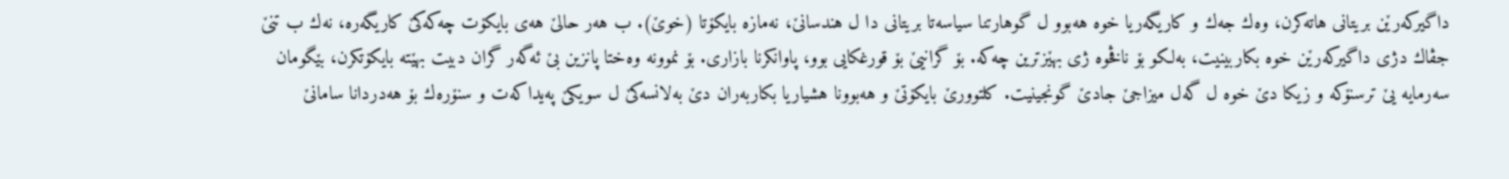داگیركه‌رێن بریتانى هاته‌كرن، وه‌ك جه‌ك و كاریگه‌ریا خوه‌ هه‌بوو ل گوهارتنا سیاسه‌تا بریتانى دا ل هندسانێ، نه‌مازه‌ بایكۆتا (خوێ). ب هه‌ر حالێ هه‌ى بایكۆت چه‌كه‌كێ كاریگه‌ره‌، نه‌ك ب تنێ جڤاك دژى داگیركه‌رێن خوه‌ بكاربینیت، به‌لكو بۆ ناڤخوه‌ ژی بهێزترین چه‌كه‌. بۆ گرانیێ بۆ قورغكایى بوو، پاوانكرنا بازارى. بۆ نموونه‌ وه‌ختا پانزین بێ ئه‌گه‌ر گران دبیت بهێته‌ بایكۆتكرن، بێگومان سه‌رمایه‌ یێ ترسنۆكه‌ و زیكا دێ خوه‌ ل گه‌ل میزاجێ جادێ گونجینیت. كلتوورێ بایكۆتێ و هه‌بوونا هشیاریا بكاربه‌ران دێ به‌لانسه‌كێ ل سویكێ په‌یداكه‌ت و سنۆره‌ك بۆ هه‌دردانا سامانێ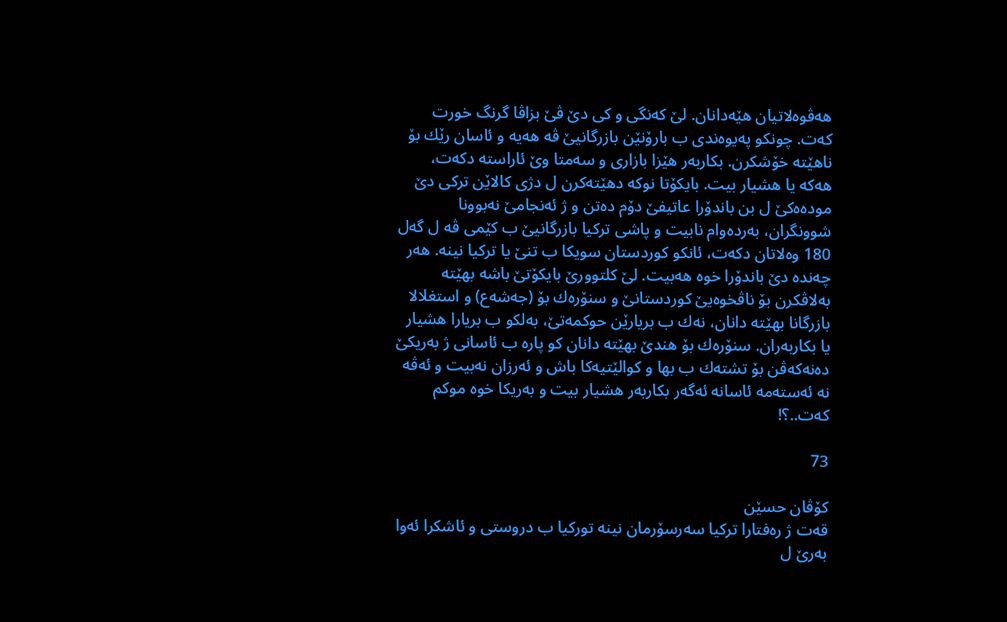هه‌ڤوه‌لاتیان هێه‌دانان. لێ كه‌نگى و كى دێ ڤێ بزاڤا گرنگ خورت كه‌ت. چونكو په‌یوه‌ندى ب بارۆنێن بازرگانیێ ڤه‌ هه‌یه‌ و ئاسان رێك بۆ ناهێته‌ خۆشكرن. بكاربه‌ر هێزا بازارى و سه‌متا وێ ئاراسته‌ دكه‌ت، هه‌كه‌ یا هشیار بیت. بایكۆتا نوكه‌ دهێته‌كرن ل دژى كالاێن تركى دێ موده‌ه‌كێ ل بن باندۆرا عاتیفێ دۆم ده‌تن و ژ ئه‌نجامێ نه‌بوونا شوونگران، به‌رده‌وام نابیت و پاشى تركیا بازرگانیێ ب كێمى ڤه‌ ل گه‌ل 180 وه‌لاتان دكه‌ت، ئانكو كوردستان سویكا ب تنێ یا تركیا نینه‌. هه‌ر چه‌نده‌ دێ باندۆرا خوه‌ هه‌بیت. لێ كلتوورێ بایكۆتێ باشه‌ بهێته‌ به‌لاڤكرن بۆ ناڤخوه‌یێ كوردستانێ و سنۆره‌ك بۆ (جه‌شه‌ع) و استغلالا بازرگانا بهێته‌ دانان، نه‌ك ب بریارێن حوكمه‌تێ، به‌لكو ب بریارا هشیار یا بكاربه‌ران. سنۆره‌ك بۆ هندێ بهێته‌ دانان كو پاره‌ ب ئاسانى ژ به‌ریكێ ده‌نه‌كه‌ڤن بۆ تشته‌ك ب بها و كوالێتیه‌كا باش و ئه‌رزان نه‌بیت و ئه‌ڤه‌ نه‌ ئه‌سته‌مه‌ ئاسانه‌ ئه‌گه‌ر بكاربه‌ر هشیار بیت و به‌ریكا خوه‌ موكم كه‌ت..؟!

73

كۆڤان حسێن
قه‌ت ژ ره‌فتارا تركیا سه‌رسۆرمان نینه‌ توركیا ب دروستى و ئاشكرا ئه‌وا به‌رێ ل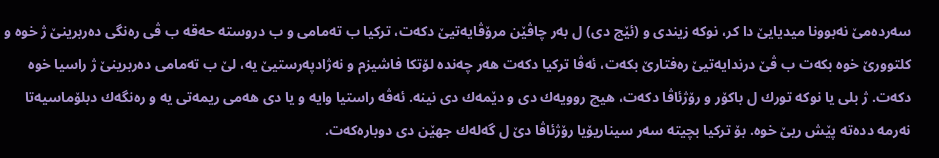سه‌رده‌مێ نه‌بوونا میدیایێ دا كر، نوكه‌ زیندى و (ئێج دى) ل به‌ر چاڤێن مرۆڤایه‌تیێ دكه‌ت، تركیا ب ته‌مامى و ب دروسته‌ حه‌قه‌ ب ڤى ره‌نگى ده‌ربرینێ ژ خوه‌ و كلتوورێ خوه‌ بكه‌ت ب ڤێ درندایه‌تیێ ره‌فتارێ بكه‌ت، ئه‌ڤا تركیا دكه‌ت هه‌ر چه‌نده‌ لۆتكا فاشیزم و نه‌ژادپه‌رستیێ یه‌، لێ ب ته‌مامى ده‌ربرینێ ژ راسیا خوه‌ دكه‌ت. ژ بلى یا نوكه‌ تورك ل باكۆر و رۆژئاڤا دكه‌ت، هیچ روویه‌ك دى و دێمه‌ك دى نینه‌. ئه‌ڤه‌ راستیا وایه‌ و یا دى هه‌مى ریمه‌تى یه‌ و ره‌نگه‌ك دبلۆماسیه‌تا نه‌رمه‌ دده‌ته‌ پێش ریێ خوه‌. بۆ تركیا بچیته‌ سه‌ر سیناریۆیا رۆژئاڤا دێ ل گه‌له‌ك جهێن دى دوباره‌كه‌ت.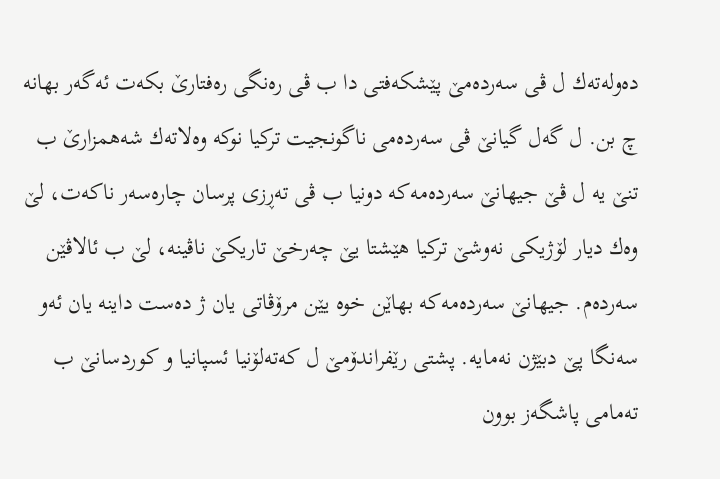ده‌وله‌ته‌ك ل ڤى سه‌رده‌مێ پێشكه‌فتى دا ب ڤى ره‌نگى ره‌فتارێ بكه‌ت ئه‌گه‌ر بهانه‌ چ بن. ل گه‌ل گیانێ ڤى سه‌رده‌مى ناگونجیت تركیا نوكه‌ وه‌لاته‌ك شه‌همزارێ ب تنێ یه‌ ل ڤێ جیهانێ سه‌رده‌مه‌كه‌ دونیا ب ڤى ته‌ڕزى پرسان چاره‌سه‌ر ناكه‌ت، لێ وه‌ك دیار لۆژیكى نه‌وشێ تركیا هێشتا یێ چه‌رخێ تاریكێ ناڤینه‌، لێ ب ئالاڤێن سه‌رده‌م. جیهانێ سه‌رده‌مه‌كه‌ بهاێن خوه‌ یێن مرۆڤاتى یان ژ ده‌ست داینه‌ یان ئه‌و سه‌نگا پێ دبێژن نه‌مایه‌. پشتى رێفراندۆمێ ل كه‌ته‌لۆنیا ئسپانیا و كوردسانێ ب ته‌مامى پاشگه‌ز بوون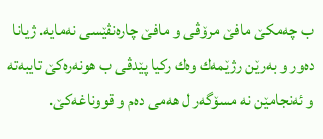ب چه‌مكێ مافێ مرۆڤى و مافێ چاره‌نڤێسى نه‌مایه‌. ژیانا ده‌ور و به‌رێن رژێمه‌ك وه‌ك ركیا پێدڤى ب هونه‌ره‌كێ تایبه‌ته‌ و ئه‌نجامێن نه‌ مسۆگه‌ر ل هه‌مى ده‌م و قووناغه‌كێ.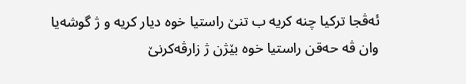ئه‌ڤجا تركیا چنه‌ كریه‌ ب تنێ راستیا خوه‌ دیار كریه‌ و ژ گوشه‌یا وان ڤه‌ حه‌قن راستیا خوه‌ بێژن ژ زارڤه‌كرنێ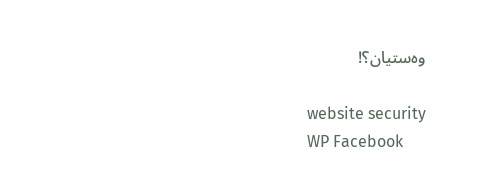وه‌ستیان؟!

website security
WP Facebook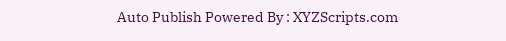Auto Publish Powered By : XYZScripts.com